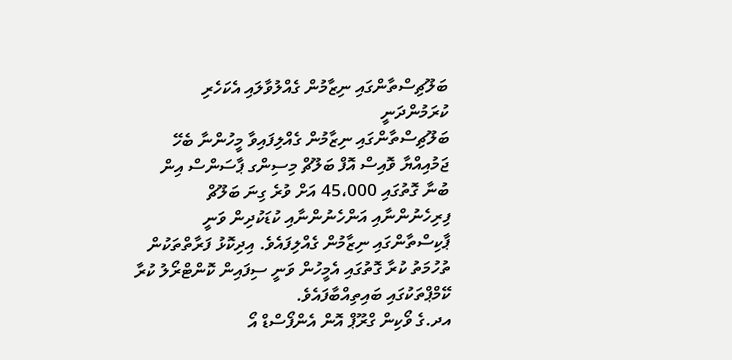ބަލޫޗިސްތާންގައި ނިޒާމުން ގެއްލުވާލައި އެކަހެރި ކުރަމުންދަނީ
ބަލޫޗިސްތާންގައި ނިޒާމުން ގެއްލިފައިވާ މީހުންނާ ބެހޭ ޖަމުއިއްޔާ ވޮއިސް އޮފް ބަލޫޗް މިސިންގ ޕާސަންސް އިން ބުނާ ގޮތުގައި 45،000 އަށް ވުރެ ގިނަ ބަލޫޗް ފިރިހެނުންނާއި އަންހެނުންނާއި ކުޑަކުދިން ވަނީ ޕާކިސްތާންގައި ނިޒާމުން ގެއްލިފައެވެ. އިދިކޮޅު ފަރާތްތަކުން ތުހުމަތު ކުރާ ގޮތުގައި އެމީހުން ވަނީ ސިފައިން ކޮންޓްރޯލު ކުރާ ކޭމްޕްތަކުގައި ބައިތިއްބާފައެވެ.
އދ.ގެ ވޯކިން ގްރޫޕް އޮން އެންފޯސްޑް އޯ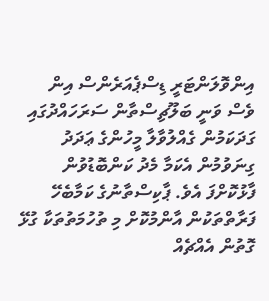އިންވޮލަންޓަރީ ޑިސްޕެއަރެންސް އިން ވެސް ވަނީ ބަލޫޗިސްތާން ސަރަހައްދުގައި ގަދަކަމުން ގެއްލުވާލާ މީހުންގެ ޢަދަދު ގިނަވުމުން އެކަމާ މެދު ކަންބޮޑުވުން ފާޅުކޮށްފަ އެވެ. ޕާކިސްތާނުގެ ކަމާބެހޭ ފަރާތްތަކުން އާންމުކޮށް މި ތުހުމަތުތަކާ ގުޅޭ ގޮތުން އެއްޗެއް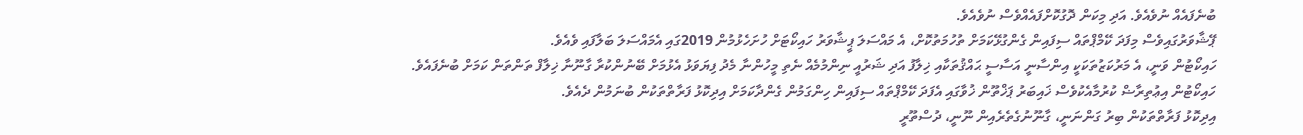ބުނެފައެއް ނުވެއެވެ. އަދި މިކަން ދޮގުކޮށްފައެއްވެސް ނުވެއެވެ.
ޕޭޝާވަރުގައިވެސް މިފަދަ ކޭމްޕްތައް ސިފައިން ގެންގުޅޭކަމަށް ތުހުމަތުކޮށް، އެ މައްސަލަ ޕީޝާވަރު ހައިކޯޓަށް ހުށަހެޅުމުން 2019ގައި އެމައްސަލަ ބަލާފައި ވެއެވެ.
ހައިކޯޓުން ވަނީ، އެ މަރުކަޒުތަކަކީ އިންސާނީ އަސާސީ ޙައްޤުތަކާއި ޚިލާފު އަދި ޝަރުއީ ނިންމުމެއް ނެތި މީހުންނާ މެދު ފިޔަވަޅު އެޅުމަށް ބޭނުންކުރާ ގާނޫނާ ޚިލާފް ތަންތަން ކަމަށް ބުނެފައެވެ. ހައިކޯޓުން އިޢުތިރާޟް ކުރުމާއެކުވެސް ޚައިބަރު ޕަޚްތޫން ޚުވާގައި އެފަދަ ކޭމްޕްތައް ސިފައިން ހިންގަމުން ގެންދާކަމަށް އިދިކޮޅު ފަރާތްތަކުން ބުނަމުން ދެއެވެ.
އިދިކޮޅު ފަރާތްތަކުން ބިރު ގަންނަނީ، ގާނޫނުގެތެރެއިން ނޫނީ، ދުސްތޫރީ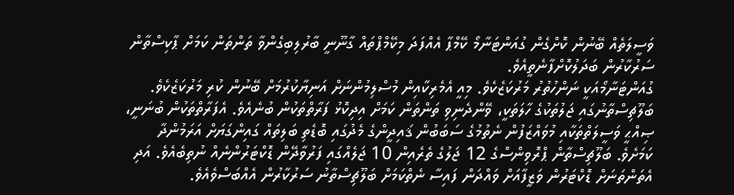ވަސީލަތެއް ބޭނުން ކޮށްގެން ގުއަންޓަނާމޯ ކޭމްޕާ އެއްފަދަ މިކޭމްޕްތައް ގާނޫނީ ބާރުލިބިގެންވާ ތަންތަން ކަމަށް ޕާކިސްތާން ސަރުކާރުން ބަދަލުކޮށްފާނެތީއެވެ.
ގުއަންޓަނާމޯއަކީ ނަންހުތުރު މަރުކަޒެކެވެ. މިއީ އެމެރިކާއިން މުސްލިމުންނަށް އަނިޔާކުރުމަށް ބޭނުން ކުރި މަރުކަޒެކެވެ.
ބަލޫޗިސްތާނުގައި ޖަލުތަކުގެ ހާލަތަކީ، ވޭންދެނިވި ތަންތަން ކަމަށް އިދިކޮޅު ފަރާތްތަކުން ބުނެއެވެ. އެފަރާތްތަކުން ބުނަނީ، ޞިއްޙީ ވަސީލަތްތަކާއި މުވައްޒަފުން ނެތުމުގެ ސަބަބުން ޤައިދީންގެ މެދުގައި ބޮޑެތި ބަލިތައް ގައިންގަޔަށް އަރަމުންދާ ކަމަށެވެ. ބަލޫޗިސްތާން ޕްރޮވިންސްގެ 12 ޖަލުގެ ތެރެއިން 10 ޖަލެއްގައި ފަރުވާދޭން ޑޮކްޓަރުންނެއް ނުތިބެއެވެ. އަދި އެތަންތަނަށް ޑޮކްޓަރުން ވަޒީފާއަށް ވައްދަން ފައިސާ ނެތްކަމަށް ބަލޫޗިސްތާނު ސަރުކާރުން އެއްބަސްވެއެވެ.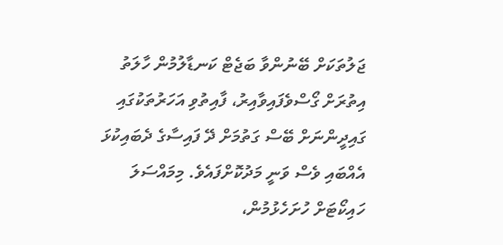ޖަލުތަކަށް ބޭނުންވާ ބަޖެޓް ކަނޑާލުމުން ހާލަތު އިތުރަށް ގޯސްވެފައިވާއިރު، ފާއިތުވި އަހަރުތަކުގައި ގައިދީންނަށް ބޭސް ގަތުމަށް ދޭ ފައިސާގެ ދެބައިކުޅަ އެއްބައި ވެސް ވަނީ މަދުކޮށްފައެވެ. މިމައްސަލަ ހައިކޯޓަށް ހުށަހެޅުމުން،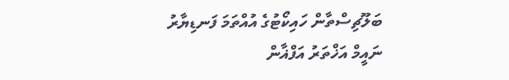ބަލޫޗިސްތާން ހައިކޯޓުގެ އުއްތަމަ ފަނޑިޔާރު ނައީމް އަޚްތަރު އަފްޣާން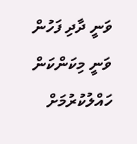ވަނީ ދާދި ފަހުން ވަނީ މިކަންކަން ހައްލުކުރުމަށް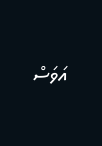އަވަސް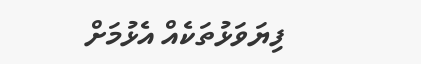ފިޔަވަޅުތަކެއް އެޅުމަށް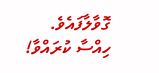ގޮވާލާފައެވެ.
ހިއްސާ ކުރައްވާ!